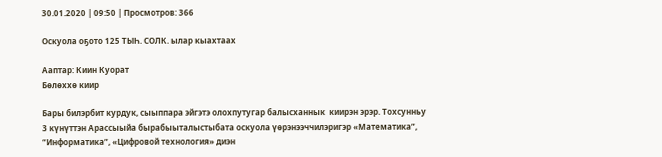30.01.2020 | 09:50 | Просмотров: 366

Оскуола оҕото 125 ТЫҺ. СОЛК. ылар кыахтаах

Ааптар: Киин Куорат
Бөлөххө киир

Бары билэрбит курдук, сыыппара эйгэтэ олохпутугар балысханнык  киирэн эрэр. Тохсунньу 3 күнүттэн Арассыыйа бырабыыталыстыбата оскуола үөрэнээччилэригэр «Математика”, “Информатика”, «Цифровой технология» диэн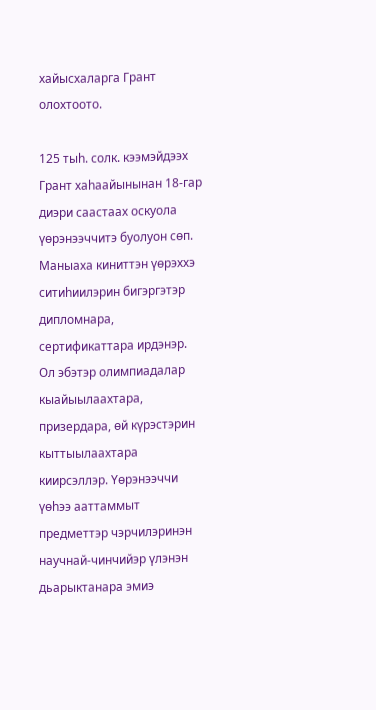хайысхаларга Грант олохтоото.

125 тыһ. солк. кээмэйдээх Грант хаһаайынынан 18-гар диэри саастаах оскуола үөрэнээччитэ буолуон сөп. Маныаха киниттэн үөрэххэ ситиһиилэрин бигэргэтэр дипломнара, сертификаттара ирдэнэр. Ол эбэтэр олимпиадалар кыайыылаахтара, призердара, өй күрэстэрин кыттыылаахтара киирсэллэр. Үөрэнээччи үөһээ ааттаммыт предметтэр чэрчилэринэн научнай-чинчийэр үлэнэн дьарыктанара эмиэ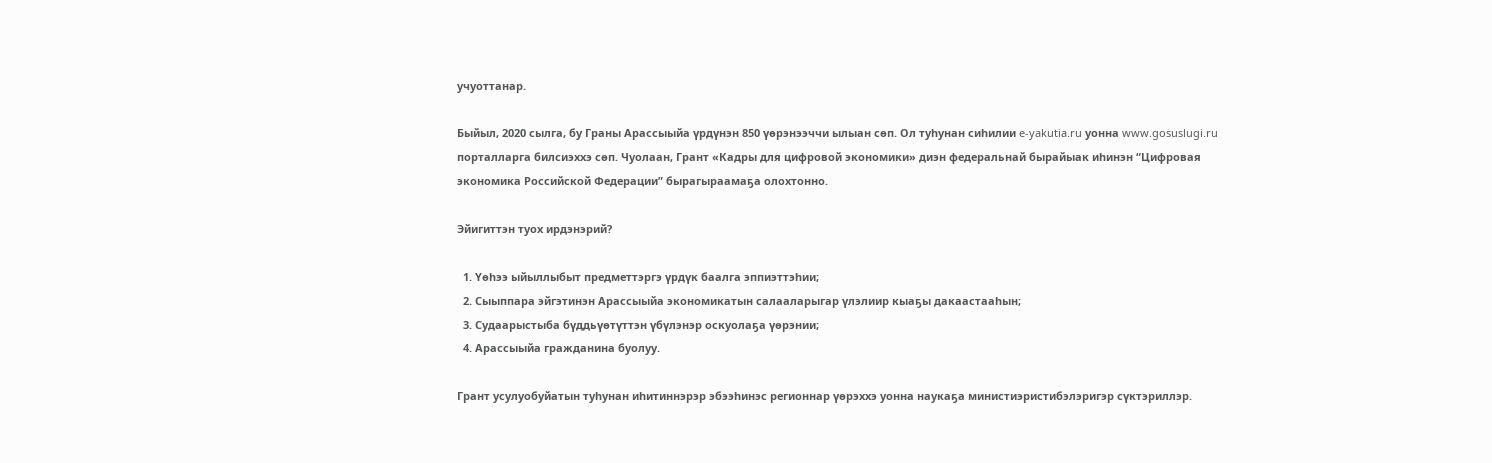учуоттанар.

Быйыл, 2020 сылга, бу Граны Арассыыйа үрдүнэн 850 үөрэнээччи ылыан сөп. Ол туһунан сиһилии e-yakutia.ru уонна www.gosuslugi.ru порталларга билсиэххэ сөп. Чуолаан, Грант «Кадры для цифровой экономики» диэн федеральнай бырайыак иһинэн “Цифровая экономика Российской Федерации” бырагыраамаҕа олохтонно.

Эйигиттэн туох ирдэнэрий?

  1. Үөһээ ыйыллыбыт предметтэргэ үрдүк баалга эппиэттэһии;
  2. Сыыппара эйгэтинэн Арассыыйа экономикатын салааларыгар үлэлиир кыаҕы дакаастааһын;
  3. Судаарыстыба бүддьүөтүттэн үбүлэнэр оскуолаҕа үөрэнии;
  4. Арассыыйа гражданина буолуу.

Грант усулуобуйатын туһунан иһитиннэрэр эбээһинэс регионнар үөрэххэ уонна наукаҕа министиэристибэлэригэр сүктэриллэр.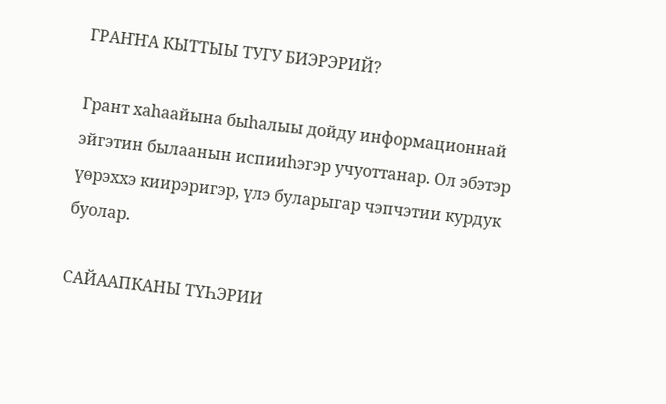ГРАҤҤА КЫТТЫЫ ТУГУ БИЭРЭРИЙ?

Грант хаһаайына быһалыы дойду информационнай эйгэтин былаанын испииһэгэр учуоттанар. Ол эбэтэр үөрэххэ киирэригэр, үлэ буларыгар чэпчэтии курдук буолар.

САЙААПКАНЫ ТҮҺЭРИИ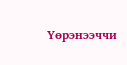Үөрэнээччи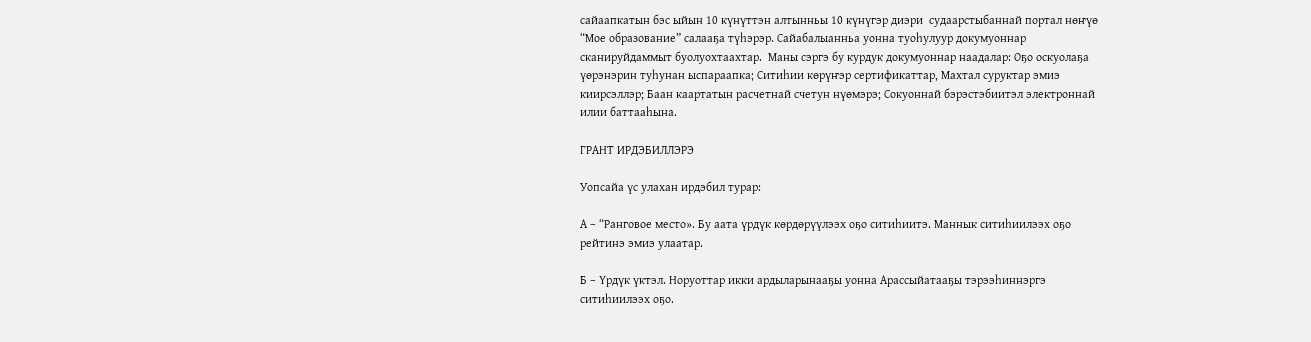сайаапкатын бэс ыйын 10 күнүттэн алтынньы 10 күнүгэр диэри  судаарстыбаннай портал нөҥүө “Мое образование” салааҕа түһэрэр. Сайабалыанньа уонна туоһулуур докумуоннар сканируйдаммыт буолуохтаахтар.  Маны сэргэ бу курдук докумуоннар наадалар: Оҕо оскуолаҕа үөрэнэрин туһунан ыспараапка; Ситиһии көрүҥэр сертификаттар, Махтал суруктар эмиэ киирсэллэр; Баан каартатын расчетнай счетун нүөмэрэ; Сокуоннай бэрэстэбиитэл электроннай илии баттааһына.

ГРАНТ ИРДЭБИЛЛЭРЭ

Уопсайа үс улахан ирдэбил турар:

А – “Ранговое место». Бу аата үрдүк көрдөрүүлээх оҕо ситиһиитэ. Маннык ситиһиилээх оҕо рейтинэ эмиэ улаатар.

Б – Үрдүк үктэл. Норуоттар икки ардыларынааҕы уонна Арассыйатааҕы тэрээһиннэргэ ситиһиилээх оҕо.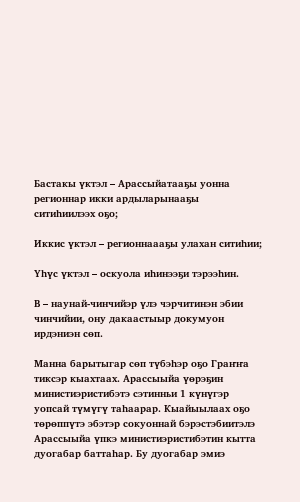Бастакы үктэл – Арассыйатааҕы уонна регионнар икки ардыларынааҕы ситиһиилээх оҕо;

Иккис үктэл – регионнаааҕы улахан ситиһии;

Үһүс үктэл – оскуола иһинээҕи тэрээһин.

В – наунай-чинчийэр үлэ чэрчитинэн эбии чинчийии, ону дакаастыыр докумуон ирдэниэн сөп.

Манна барытыгар сөп түбэһэр оҕо Граҥҥа тиксэр кыахтаах. Арассыыйа үөрэҕин министиэристибэтэ сэтинньи 1 күнүгэр уопсай түмүгү таһаарар. Кыайыылаах оҕо төрөппүтэ эбэтэр сокуоннай бэрэстэбиитэлэ Арассыыйа үпкэ министиэристибэтин кытта дуогабар баттаһар. Бу дуогабар эмиэ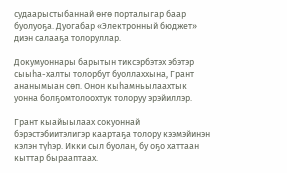судаарыстыбаннай өҥө порталыгар баар буолуоҕа. Дуогабар «Электронный бюджет» диэн салааҕа толоруллар.

Докумуоннары барытын тиксэрбэтэх эбэтэр сыыһа-халты толорбут буоллаххына, Грант ананымыан сөп. Онон кыһамньылаахтык уонна болҕомтолоохтук толоруу эрэйиллэр.

Грант кыайыылаах сокуоннай бэрэстэбиитэлигэр каартаҕа толору кээмэйинэн кэлэн түһэр. Икки сыл буолан, бу оҕо хаттаан кыттар бырааптаах.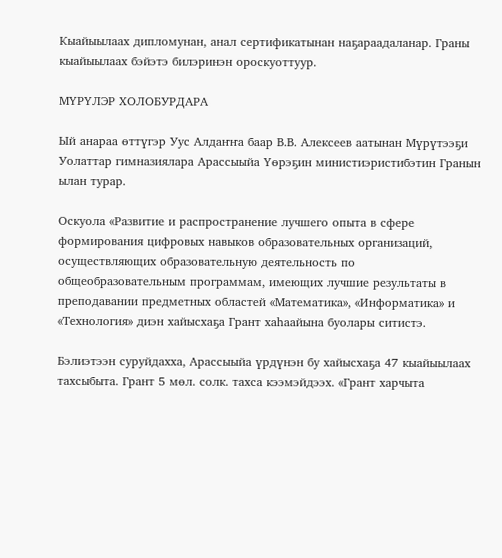Кыайыылаах дипломунан, анал сертификатынан наҕараадаланар. Граны кыайыылаах бэйэтэ билэринэн ороскуоттуур.

МҮРҮЛЭР ХОЛОБУРДАРА

Ый анараа өттүгэр Уус Алдаҥҥа баар В.В. Алексеев аатынан Мүрүтээҕи Уолаттар гимназиялара Арассыыйа Үөрэҕин министиэристибэтин Гранын ылан турар.

Оскуола «Развитие и распространение лучшего опыта в сфере формирования цифровых навыков образовательных организаций, осуществляющих образовательную деятельность по общеобразовательным программам, имеющих лучшие результаты в преподавании предметных областей «Математика», «Информатика» и «Технология» диэн хайысхаҕа Грант хаһаайына буолары ситистэ.

Бэлиэтээн суруйдахха, Арассыыйа үрдүнэн бу хайысхаҕа 47 кыайыылаах тахсыбыта. Грант 5 мөл. солк. тахса кээмэйдээх. «Грант харчыта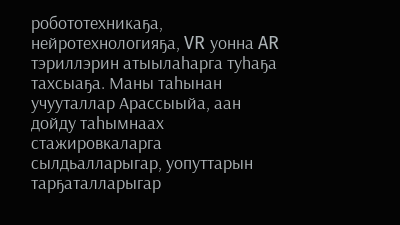робототехникаҕа, нейротехнологияҕа, VR уонна AR тэриллэрин атыылаһарга туһаҕа тахсыаҕа. Маны таһынан учууталлар Арассыыйа, аан дойду таһымнаах стажировкаларга сылдьалларыгар, уопуттарын тарҕаталларыгар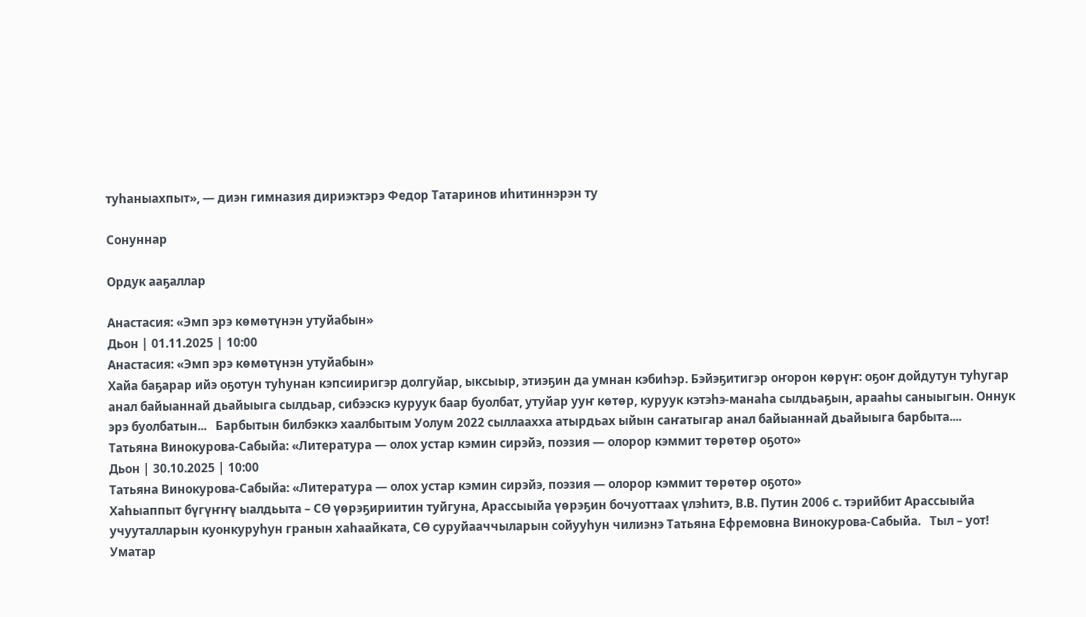туһаныахпыт», — диэн гимназия дириэктэрэ Федор Татаринов иһитиннэрэн ту

Сонуннар

Ордук ааҕаллар

Анастасия: «Эмп эрэ көмөтүнэн утуйабын»
Дьон | 01.11.2025 | 10:00
Анастасия: «Эмп эрэ көмөтүнэн утуйабын»
Хайа баҕарар ийэ оҕотун туһунан кэпсииригэр долгуйар, ыксыыр, этиэҕин да умнан кэбиһэр. Бэйэҕитигэр оҥорон көрүҥ: оҕоҥ дойдутун туһугар анал байыаннай дьайыыга сылдьар, сибээскэ куруук баар буолбат, утуйар ууҥ көтөр, куруук кэтэһэ-манаһа сылдьаҕын, арааһы саныыгын. Оннук эрэ буолбатын...   Барбытын билбэккэ хаалбытым Уолум 2022 сыллаахха атырдьах ыйын саҥатыгар анал байыаннай дьайыыга барбыта....
Татьяна Винокурова-Сабыйа: «Литература — олох устар кэмин сирэйэ, поэзия — олорор кэммит төрөтөр оҕото»
Дьон | 30.10.2025 | 10:00
Татьяна Винокурова-Сабыйа: «Литература — олох устар кэмин сирэйэ, поэзия — олорор кэммит төрөтөр оҕото»
Хаһыаппыт бүгүҥҥү ыалдьыта – СӨ үөрэҕириитин туйгуна, Арассыыйа үөрэҕин бочуоттаах үлэһитэ, В.В. Путин 2006 с. тэрийбит Арассыыйа учууталларын куонкуруһун гранын хаһаайката, СӨ суруйааччыларын сойууһун чилиэнэ Татьяна Ефремовна Винокурова-Сабыйа.   Тыл – уот! Уматар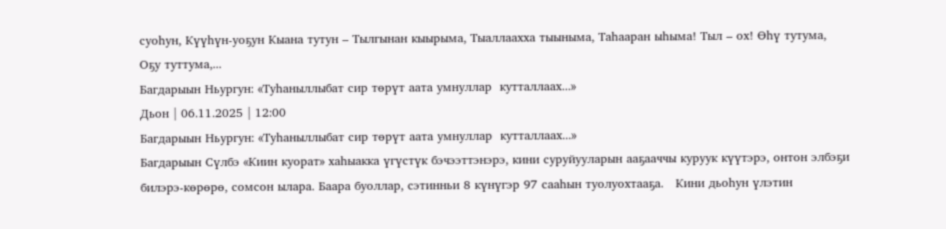суоһун, Күүһүн-уоҕун Кыана тутун – Тылгынан кыырыма, Тыаллаахха тыыныма, Таһааран ыһыма! Тыл – ох! Өһү тутума, Оҕу туттума,...
Багдарыын Ньургун: «Туһаныллыбат сир төрүт аата умнуллар  кутталлаах...»
Дьон | 06.11.2025 | 12:00
Багдарыын Ньургун: «Туһаныллыбат сир төрүт аата умнуллар  кутталлаах...»
Багдарыын Сүлбэ «Киин куорат» хаһыакка үгүстүк бэчээттэнэрэ, кини суруйууларын ааҕааччы куруук күүтэрэ, онтон элбэҕи билэрэ-көрөрө, сомсон ылара. Баара буоллар, сэтинньи 8 күнүгэр 97 сааһын туолуохтааҕа.   Кини дьоһун үлэтин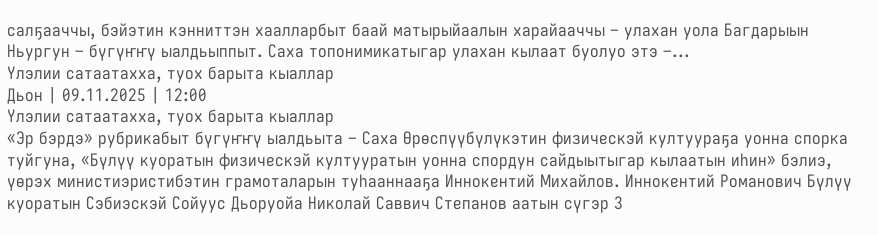салҕааччы, бэйэтин кэнниттэн хаалларбыт баай матырыйаалын харайааччы – улахан уола Багдарыын Ньургун – бүгүҥҥү ыалдьыппыт. Саха топонимикатыгар улахан кылаат буолуо этэ –...
Үлэлии сатаатахха, туох барыта кыаллар
Дьон | 09.11.2025 | 12:00
Үлэлии сатаатахха, туох барыта кыаллар
«Эр бэрдэ» рубрикабыт бүгүҥҥү ыалдьыта – Саха Өрөспүүбүлүкэтин физическэй култуураҕа уонна спорка туйгуна, «Бүлүү куоратын физическэй култууратын уонна спордун сайдыытыгар кылаатын иһин» бэлиэ, үөрэх министиэристибэтин грамоталарын туһааннааҕа Иннокентий Михайлов. Иннокентий Романович Бүлүү куоратын Сэбиэскэй Сойуус Дьоруойа Николай Саввич Степанов аатын сүгэр 3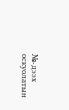№-дээх оскуолатын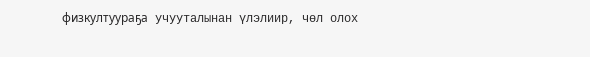физкултуураҕа учууталынан үлэлиир, чөл олох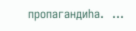пропагандиһа.  ...